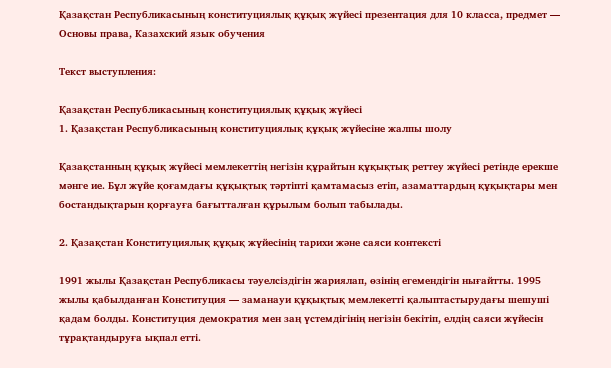Қазақстан Республикасының конституциялық құқық жүйесі презентация для 10 класса, предмет — Основы права, Казахский язык обучения

Текст выступления:

Қазақстан Республикасының конституциялық құқық жүйесі
1. Қазақстан Республикасының конституциялық құқық жүйесіне жалпы шолу

Қазақстанның құқық жүйесі мемлекеттің негізін құрайтын құқықтық реттеу жүйесі ретінде ерекше мәнге ие. Бұл жүйе қоғамдағы құқықтық тәртіпті қамтамасыз етіп, азаматтардың құқықтары мен бостандықтарын қорғауға бағытталған құрылым болып табылады.

2. Қазақстан Конституциялық құқық жүйесінің тарихи және саяси контексті

1991 жылы Қазақстан Республикасы тәуелсіздігін жариялап, өзінің егемендігін нығайтты. 1995 жылы қабылданған Конституция — заманауи құқықтық мемлекетті қалыптастырудағы шешуші қадам болды. Конституция демократия мен заң үстемдігінің негізін бекітіп, елдің саяси жүйесін тұрақтандыруға ықпал етті.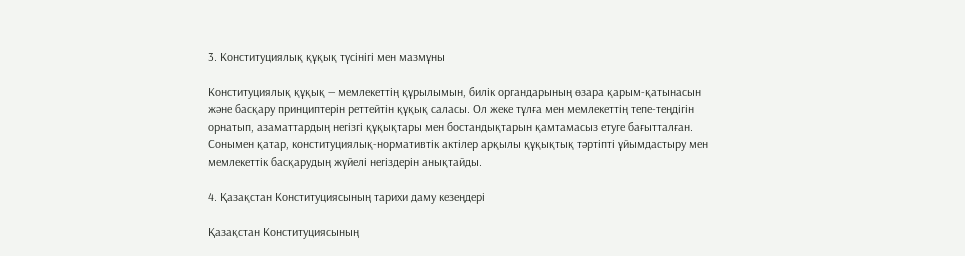3. Конституциялық құқық түсінігі мен мазмұны

Конституциялық құқық — мемлекеттің құрылымын, билік органдарының өзара қарым-қатынасын және басқару принциптерін реттейтін құқық саласы. Ол жеке тұлға мен мемлекеттің тепе-теңдігін орнатып, азаматтардың негізгі құқықтары мен бостандықтарын қамтамасыз етуге бағытталған. Сонымен қатар, конституциялық-нормативтік актілер арқылы құқықтық тәртіпті ұйымдастыру мен мемлекеттік басқарудың жүйелі негіздерін анықтайды.

4. Қазақстан Конституциясының тарихи даму кезеңдері

Қазақстан Конституциясының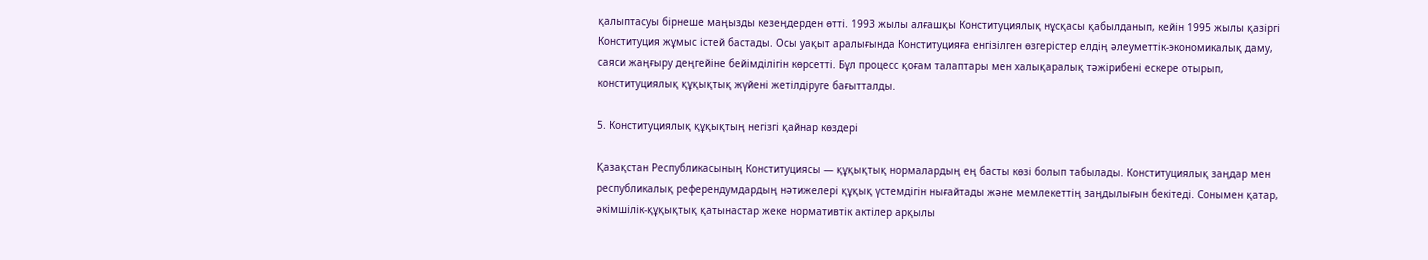қалыптасуы бірнеше маңызды кезеңдерден өтті. 1993 жылы алғашқы Конституциялық нұсқасы қабылданып, кейін 1995 жылы қазіргі Конституция жұмыс істей бастады. Осы уақыт аралығында Конституцияға енгізілген өзгерістер елдің әлеуметтік-экономикалық даму, саяси жаңғыру деңгейіне бейімділігін көрсетті. Бұл процесс қоғам талаптары мен халықаралық тәжірибені ескере отырып, конституциялық құқықтық жүйені жетілдіруге бағытталды.

5. Конституциялық құқықтың негізгі қайнар көздері

Қазақстан Республикасының Конституциясы — құқықтық нормалардың ең басты көзі болып табылады. Конституциялық заңдар мен республикалық референдумдардың нәтижелері құқық үстемдігін нығайтады және мемлекеттің заңдылығын бекітеді. Сонымен қатар, әкімшілік-құқықтық қатынастар жеке нормативтік актілер арқылы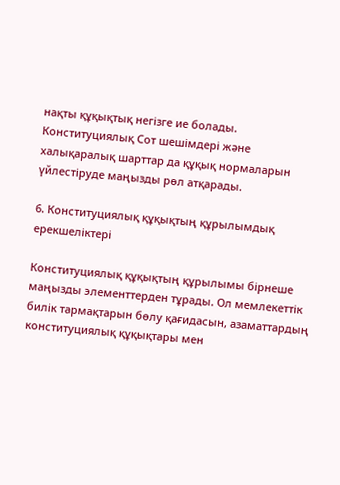нақты құқықтық негізге ие болады. Конституциялық Сот шешімдері және халықаралық шарттар да құқық нормаларын үйлестіруде маңызды рөл атқарады.

6. Конституциялық құқықтың құрылымдық ерекшеліктері

Конституциялық құқықтың құрылымы бірнеше маңызды элементтерден тұрады. Ол мемлекеттік билік тармақтарын бөлу қағидасын, азаматтардың конституциялық құқықтары мен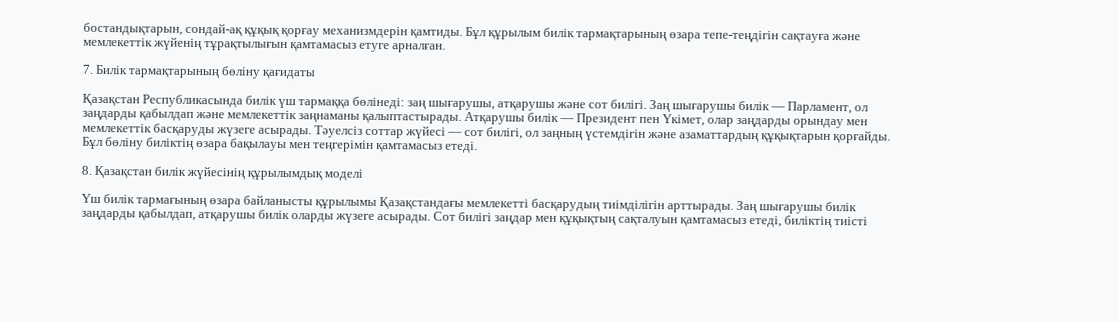бостандықтарын, сондай-ақ құқық қорғау механизмдерін қамтиды. Бұл құрылым билік тармақтарының өзара тепе-теңдігін сақтауға және мемлекеттік жүйенің тұрақтылығын қамтамасыз етуге арналған.

7. Билік тармақтарының бөліну қағидаты

Қазақстан Республикасында билік үш тармаққа бөлінеді: заң шығарушы, атқарушы және сот билігі. Заң шығарушы билік — Парламент, ол заңдарды қабылдап және мемлекеттік заңнаманы қалыптастырады. Атқарушы билік — Президент пен Үкімет, олар заңдарды орындау мен мемлекеттік басқаруды жүзеге асырады. Тәуелсіз соттар жүйесі — сот билігі, ол заңның үстемдігін және азаматтардың құқықтарын қорғайды. Бұл бөліну биліктің өзара бақылауы мен теңгерімін қамтамасыз етеді.

8. Қазақстан билік жүйесінің құрылымдық моделі

Үш билік тармағының өзара байланысты құрылымы Қазақстандағы мемлекетті басқарудың тиімділігін арттырады. Заң шығарушы билік заңдарды қабылдап, атқарушы билік оларды жүзеге асырады. Сот билігі заңдар мен құқықтың сақталуын қамтамасыз етеді, биліктің тиісті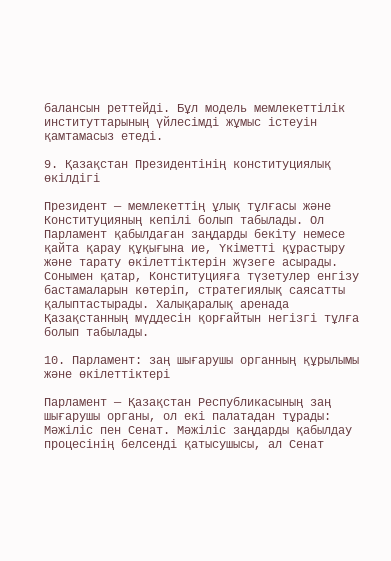балансын реттейді. Бұл модель мемлекеттілік институттарының үйлесімді жұмыс істеуін қамтамасыз етеді.

9. Қазақстан Президентінің конституциялық өкілдігі

Президент — мемлекеттің ұлық тұлғасы және Конституцияның кепілі болып табылады. Ол Парламент қабылдаған заңдарды бекіту немесе қайта қарау құқығына ие, Үкіметті құрастыру және тарату өкілеттіктерін жүзеге асырады. Сонымен қатар, Конституцияға түзетулер енгізу бастамаларын көтеріп, стратегиялық саясатты қалыптастырады. Халықаралық аренада Қазақстанның мүддесін қорғайтын негізгі тұлға болып табылады.

10. Парламент: заң шығарушы органның құрылымы және өкілеттіктері

Парламент — Қазақстан Республикасының заң шығарушы органы, ол екі палатадан тұрады: Мәжіліс пен Сенат. Мәжіліс заңдарды қабылдау процесінің белсенді қатысушысы, ал Сенат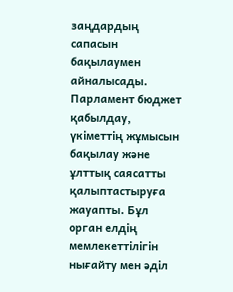заңдардың сапасын бақылаумен айналысады. Парламент бюджет қабылдау, үкіметтің жұмысын бақылау және ұлттық саясатты қалыптастыруға жауапты. Бұл орган елдің мемлекеттілігін нығайту мен әділ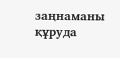заңнаманы құруда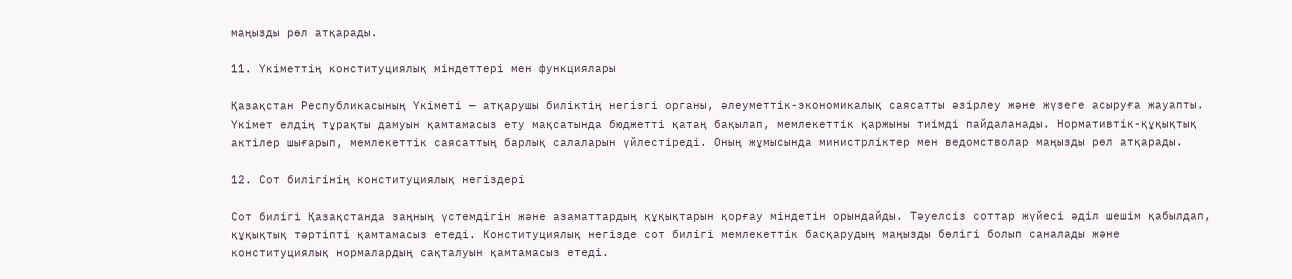маңызды рөл атқарады.

11. Үкіметтің конституциялық міндеттері мен функциялары

Қазақстан Республикасының Үкіметі — атқарушы биліктің негізгі органы, әлеуметтік-экономикалық саясатты әзірлеу және жүзеге асыруға жауапты. Үкімет елдің тұрақты дамуын қамтамасыз ету мақсатында бюджетті қатаң бақылап, мемлекеттік қаржыны тиімді пайдаланады. Нормативтік-құқықтық актілер шығарып, мемлекеттік саясаттың барлық салаларын үйлестіреді. Оның жұмысында министрліктер мен ведомстволар маңызды рөл атқарады.

12. Сот билігінің конституциялық негіздері

Сот билігі Қазақстанда заңның үстемдігін және азаматтардың құқықтарын қорғау міндетін орындайды. Тәуелсіз соттар жүйесі әділ шешім қабылдап, құқықтық тәртіпті қамтамасыз етеді. Конституциялық негізде сот билігі мемлекеттік басқарудың маңызды бөлігі болып саналады және конституциялық нормалардың сақталуын қамтамасыз етеді.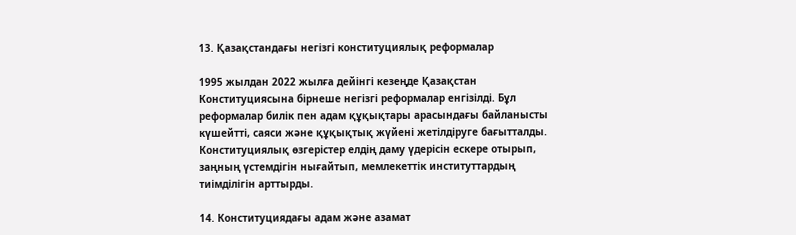13. Қазақстандағы негізгі конституциялық реформалар

1995 жылдан 2022 жылға дейінгі кезеңде Қазақстан Конституциясына бірнеше негізгі реформалар енгізілді. Бұл реформалар билік пен адам құқықтары арасындағы байланысты күшейтті, саяси және құқықтық жүйені жетілдіруге бағытталды. Конституциялық өзгерістер елдің даму үдерісін ескере отырып, заңның үстемдігін нығайтып, мемлекеттік институттардың тиімділігін арттырды.

14. Конституциядағы адам және азамат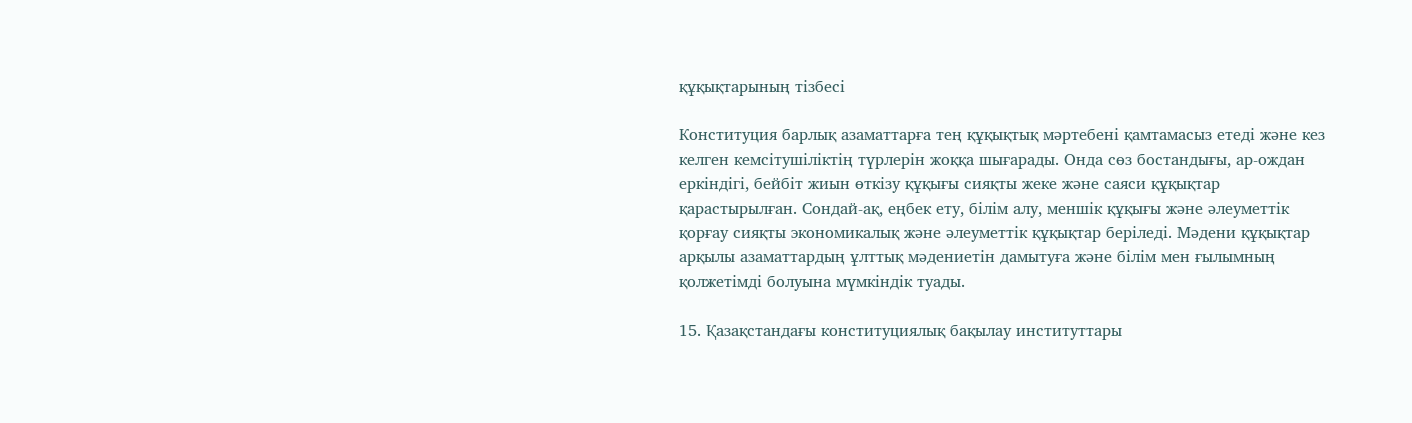құқықтарының тізбесі

Конституция барлық азаматтарға тең құқықтық мәртебені қамтамасыз етеді және кез келген кемсітушіліктің түрлерін жоққа шығарады. Онда сөз бостандығы, ар-ождан еркіндігі, бейбіт жиын өткізу құқығы сияқты жеке және саяси құқықтар қарастырылған. Сондай-ақ, еңбек ету, білім алу, меншік құқығы және әлеуметтік қорғау сияқты экономикалық және әлеуметтік құқықтар беріледі. Мәдени құқықтар арқылы азаматтардың ұлттық мәдениетін дамытуға және білім мен ғылымның қолжетімді болуына мүмкіндік туады.

15. Қазақстандағы конституциялық бақылау институттары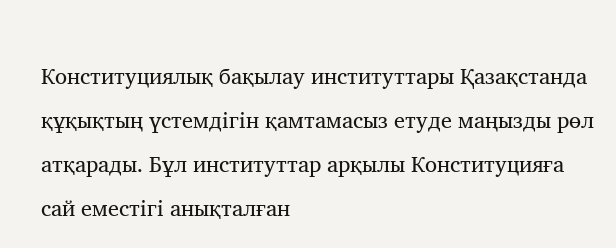Конституциялық бақылау институттары Қазақстанда құқықтың үстемдігін қамтамасыз етуде маңызды рөл атқарады. Бұл институттар арқылы Конституцияға сай еместігі анықталған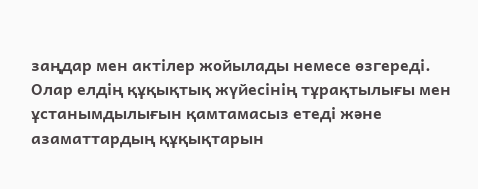заңдар мен актілер жойылады немесе өзгереді. Олар елдің құқықтық жүйесінің тұрақтылығы мен ұстанымдылығын қамтамасыз етеді және азаматтардың құқықтарын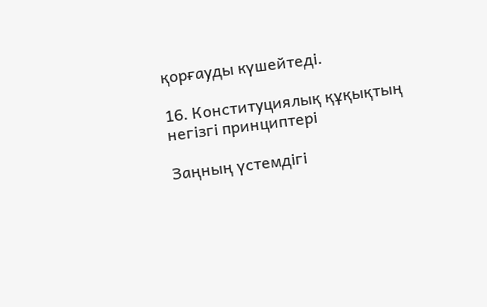қорғауды күшейтеді.

16. Конституциялық құқықтың негізгі принциптері

Заңның үстемдігі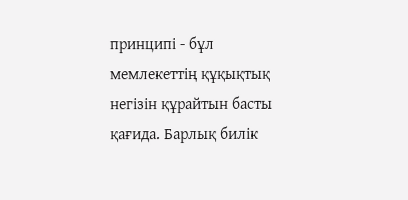принципі - бұл мемлекеттің құқықтық негізін құрайтын басты қағида. Барлық билік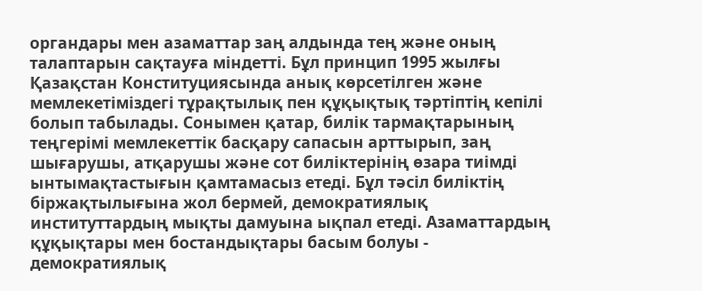органдары мен азаматтар заң алдында тең және оның талаптарын сақтауға міндетті. Бұл принцип 1995 жылғы Қазақстан Конституциясында анық көрсетілген және мемлекетіміздегі тұрақтылық пен құқықтық тәртіптің кепілі болып табылады. Сонымен қатар, билік тармақтарының теңгерімі мемлекеттік басқару сапасын арттырып, заң шығарушы, атқарушы және сот биліктерінің өзара тиімді ынтымақтастығын қамтамасыз етеді. Бұл тәсіл биліктің біржақтылығына жол бермей, демократиялық институттардың мықты дамуына ықпал етеді. Азаматтардың құқықтары мен бостандықтары басым болуы - демократиялық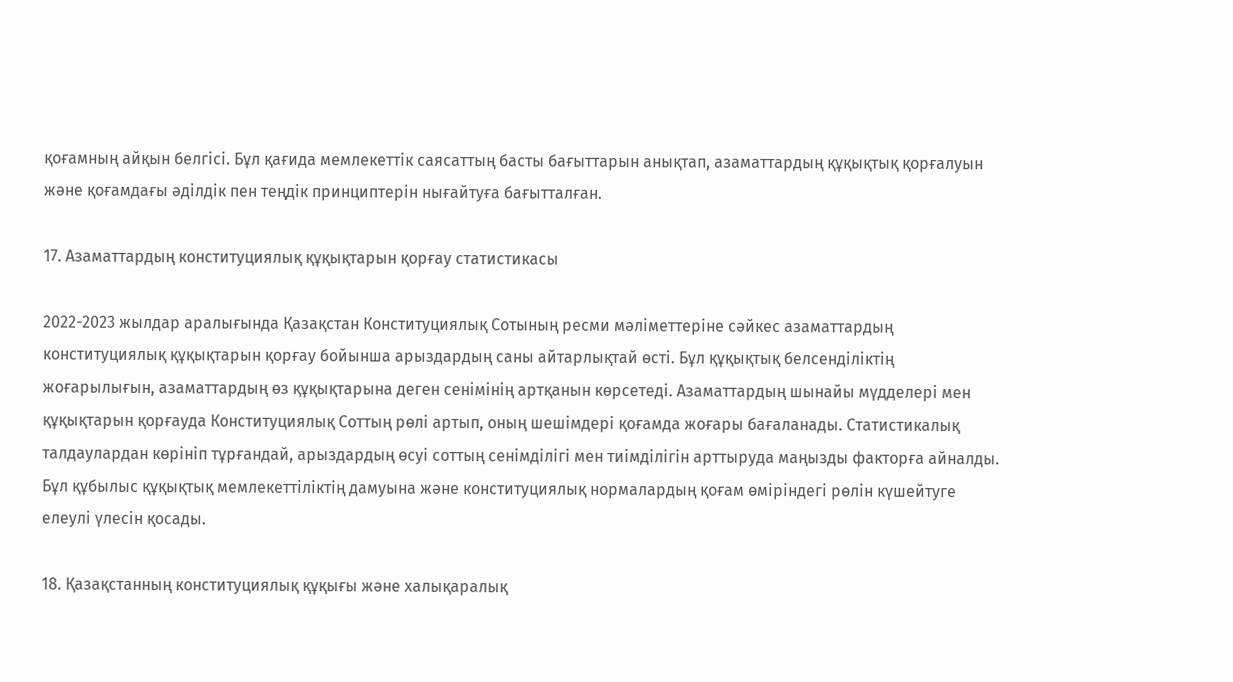қоғамның айқын белгісі. Бұл қағида мемлекеттік саясаттың басты бағыттарын анықтап, азаматтардың құқықтық қорғалуын және қоғамдағы әділдік пен теңдік принциптерін нығайтуға бағытталған.

17. Азаматтардың конституциялық құқықтарын қорғау статистикасы

2022-2023 жылдар аралығында Қазақстан Конституциялық Сотының ресми мәліметтеріне сәйкес азаматтардың конституциялық құқықтарын қорғау бойынша арыздардың саны айтарлықтай өсті. Бұл құқықтық белсенділіктің жоғарылығын, азаматтардың өз құқықтарына деген сенімінің артқанын көрсетеді. Азаматтардың шынайы мүдделері мен құқықтарын қорғауда Конституциялық Соттың рөлі артып, оның шешімдері қоғамда жоғары бағаланады. Статистикалық талдаулардан көрініп тұрғандай, арыздардың өсуі соттың сенімділігі мен тиімділігін арттыруда маңызды факторға айналды. Бұл құбылыс құқықтық мемлекеттіліктің дамуына және конституциялық нормалардың қоғам өміріндегі рөлін күшейтуге елеулі үлесін қосады.

18. Қазақстанның конституциялық құқығы және халықаралық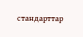стандарттар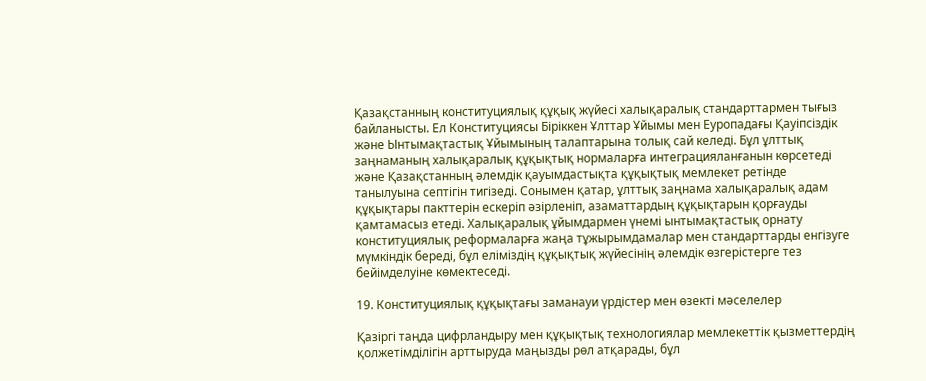Қазақстанның конституциялық құқық жүйесі халықаралық стандарттармен тығыз байланысты. Ел Конституциясы Біріккен Ұлттар Ұйымы мен Еуропадағы Қауіпсіздік және Ынтымақтастық Ұйымының талаптарына толық сай келеді. Бұл ұлттық заңнаманың халықаралық құқықтық нормаларға интеграцияланғанын көрсетеді және Қазақстанның әлемдік қауымдастықта құқықтық мемлекет ретінде танылуына септігін тигізеді. Сонымен қатар, ұлттық заңнама халықаралық адам құқықтары пакттерін ескеріп әзірленіп, азаматтардың құқықтарын қорғауды қамтамасыз етеді. Халықаралық ұйымдармен үнемі ынтымақтастық орнату конституциялық реформаларға жаңа тұжырымдамалар мен стандарттарды енгізуге мүмкіндік береді, бұл еліміздің құқықтық жүйесінің әлемдік өзгерістерге тез бейімделуіне көмектеседі.

19. Конституциялық құқықтағы заманауи үрдістер мен өзекті мәселелер

Қазіргі таңда цифрландыру мен құқықтық технологиялар мемлекеттік қызметтердің қолжетімділігін арттыруда маңызды рөл атқарады, бұл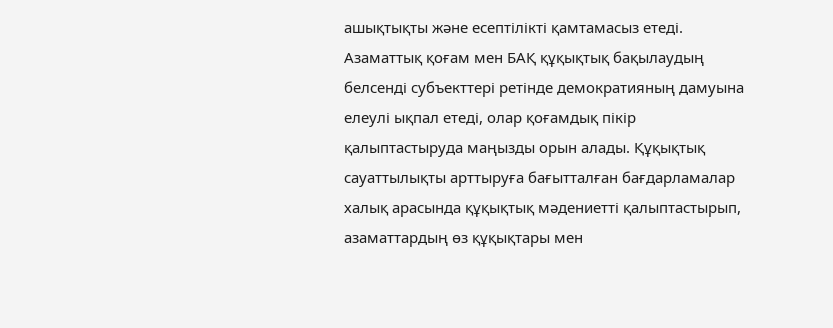ашықтықты және есептілікті қамтамасыз етеді. Азаматтық қоғам мен БАҚ құқықтық бақылаудың белсенді субъекттері ретінде демократияның дамуына елеулі ықпал етеді, олар қоғамдық пікір қалыптастыруда маңызды орын алады. Құқықтық сауаттылықты арттыруға бағытталған бағдарламалар халық арасында құқықтық мәдениетті қалыптастырып, азаматтардың өз құқықтары мен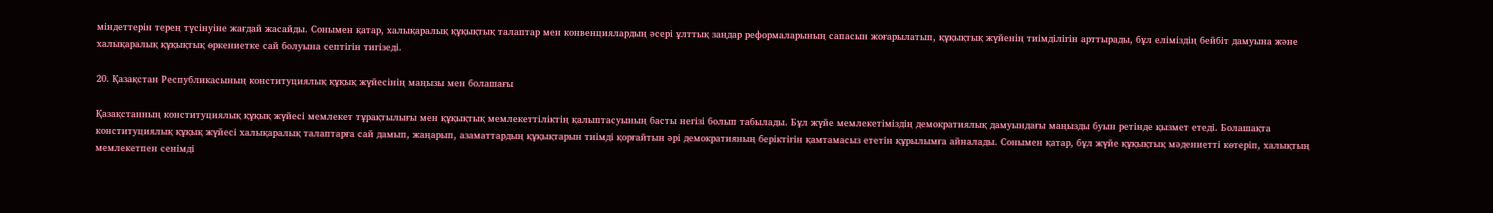міндеттерін терең түсінуіне жағдай жасайды. Сонымен қатар, халықаралық құқықтық талаптар мен конвенциялардың әсері ұлттық заңдар реформаларының сапасын жоғарылатып, құқықтық жүйенің тиімділігін арттырады, бұл еліміздің бейбіт дамуына және халықаралық құқықтық өркениетке сай болуына септігін тигізеді.

20. Қазақстан Республикасының конституциялық құқық жүйесінің маңызы мен болашағы

Қазақстанның конституциялық құқық жүйесі мемлекет тұрақтылығы мен құқықтық мемлекеттіліктің қалыптасуының басты негізі болып табылады. Бұл жүйе мемлекетіміздің демократиялық дамуындағы маңызды буын ретінде қызмет етеді. Болашақта конституциялық құқық жүйесі халықаралық талаптарға сай дамып, жаңарып, азаматтардың құқықтарын тиімді қорғайтын әрі демократияның беріктігін қамтамасыз ететін құрылымға айналады. Сонымен қатар, бұл жүйе құқықтық мәдениетті көтеріп, халықтың мемлекетпен сенімді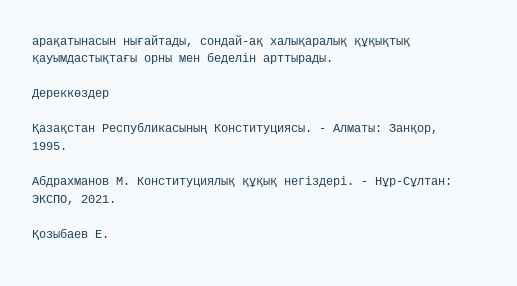арақатынасын нығайтады, сондай-ақ халықаралық құқықтық қауымдастықтағы орны мен беделін арттырады.

Дереккөздер

Қазақстан Республикасының Конституциясы. - Алматы: Занқор, 1995.

Абдрахманов М. Конституциялық құқық негіздері. - Нұр-Сұлтан: ЭКСПО, 2021.

Қозыбаев Е.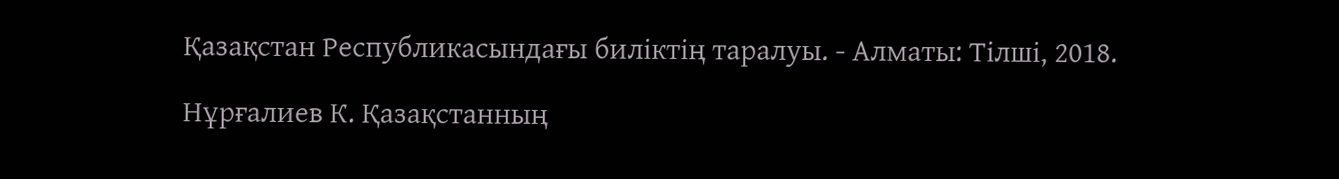Қазақстан Республикасындағы биліктің таралуы. - Алматы: Тілші, 2018.

Нұрғалиев К. Қазақстанның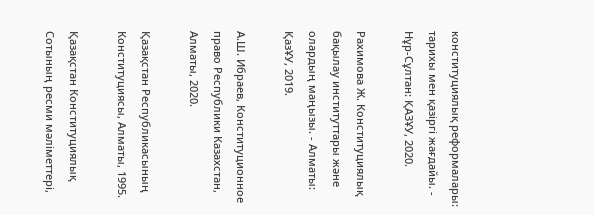конституциялық реформалары: тарихы мен қазіргі жағдайы. - Нұр-Сұлтан: ҚАЗҰУ, 2020.

Рахимова Ж. Конституциялық бақылау институттары және олардың маңызы. - Алматы: ҚазҰУ, 2019.

А.Ш. Ибраев, Конституционное право Республики Казахстан, Алматы, 2020.

Қазақстан Республикасының Конституциясы, Алматы, 1995.

Қазақстан Конституциялық Сотының ресми мәліметтері,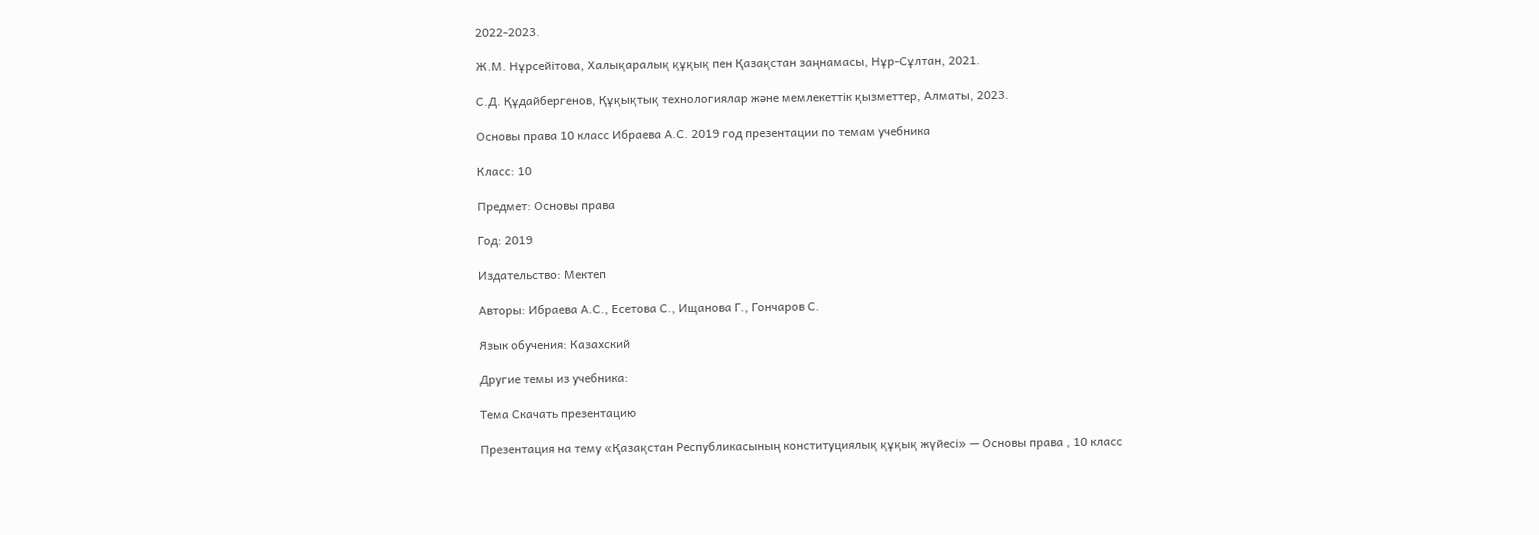2022-2023.

Ж.М. Нұрсейітова, Халықаралық құқық пен Қазақстан заңнамасы, Нұр-Сұлтан, 2021.

С.Д. Құдайбергенов, Құқықтық технологиялар және мемлекеттік қызметтер, Алматы, 2023.

Основы права 10 класс Ибраева А.С. 2019 год презентации по темам учебника

Класс: 10

Предмет: Основы права

Год: 2019

Издательство: Мектеп

Авторы: Ибраева А.С., Есетова С., Ищанова Г., Гончаров С.

Язык обучения: Казахский

Другие темы из учебника:

Тема Скачать презентацию

Презентация на тему «Қазақстан Республикасының конституциялық құқық жүйесі» — Основы права , 10 класс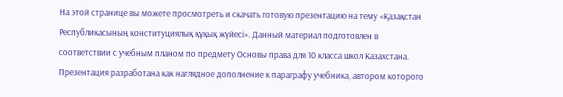На этой странице вы можете просмотреть и скачать готовую презентацию на тему «Қазақстан Республикасының конституциялық құқық жүйесі». Данный материал подготовлен в соответствии с учебным планом по предмету Основы права для 10 класса школ Казахстана. Презентация разработана как наглядное дополнение к параграфу учебника, автором которого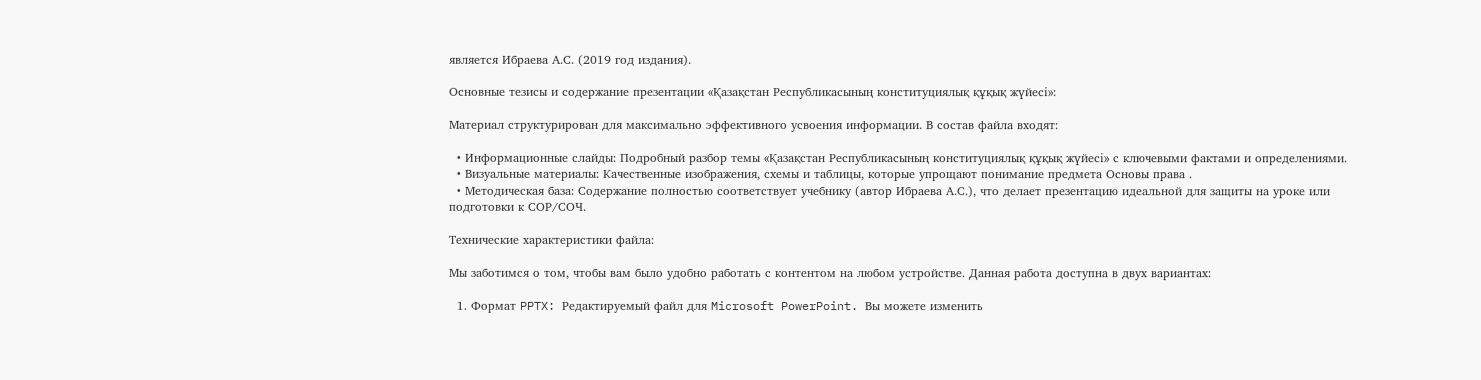является Ибраева А.С. (2019 год издания).

Основные тезисы и содержание презентации «Қазақстан Республикасының конституциялық құқық жүйесі»:

Материал структурирован для максимально эффективного усвоения информации. В состав файла входят:

  • Информационные слайды: Подробный разбор темы «Қазақстан Республикасының конституциялық құқық жүйесі» с ключевыми фактами и определениями.
  • Визуальные материалы: Качественные изображения, схемы и таблицы, которые упрощают понимание предмета Основы права .
  • Методическая база: Содержание полностью соответствует учебнику (автор Ибраева А.С.), что делает презентацию идеальной для защиты на уроке или подготовки к СОР/СОЧ.

Технические характеристики файла:

Мы заботимся о том, чтобы вам было удобно работать с контентом на любом устройстве. Данная работа доступна в двух вариантах:

  1. Формат PPTX: Редактируемый файл для Microsoft PowerPoint. Вы можете изменить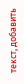текст, добавить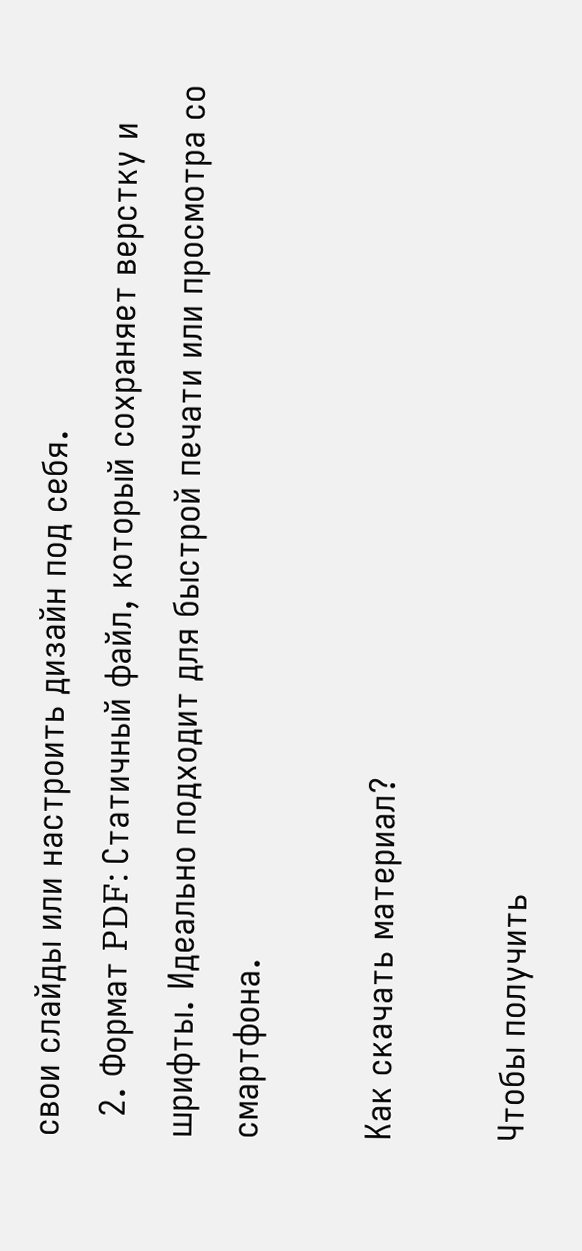свои слайды или настроить дизайн под себя.
  2. Формат PDF: Статичный файл, который сохраняет верстку и шрифты. Идеально подходит для быстрой печати или просмотра со смартфона.

Как скачать материал?

Чтобы получить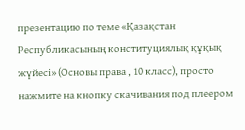презентацию по теме «Қазақстан Республикасының конституциялық құқық жүйесі» (Основы права , 10 класс), просто нажмите на кнопку скачивания под плеером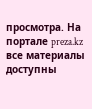просмотра. На портале preza.kz все материалы доступны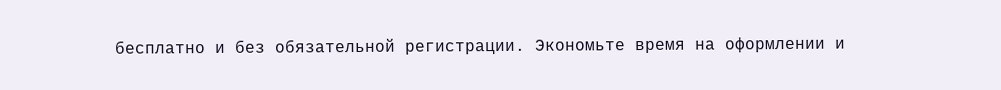бесплатно и без обязательной регистрации. Экономьте время на оформлении и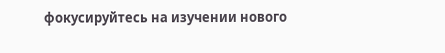фокусируйтесь на изучении нового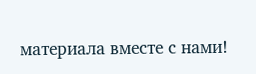материала вместе с нами!